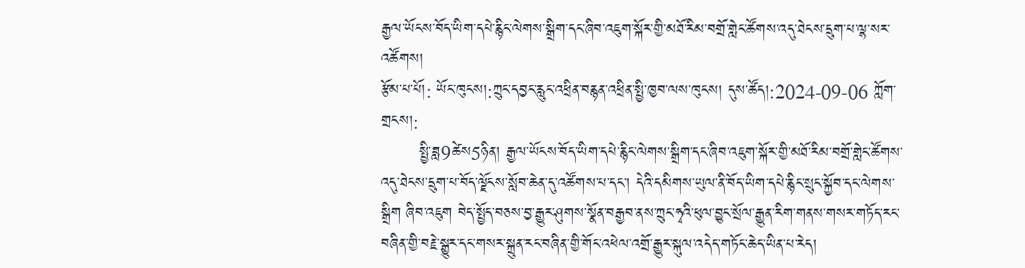རྒྱལ་ཡོངས་བོད་ཡིག་དཔེ་རྙིང་ལེགས་སྒྲིག་དང་ཞིབ་འཇུག་སྐོར་གྱི་མཐོ་རིམ་བགྲོ་གླེང་ཚོགས་འདུ་ཐེངས་དྲུག་པ་ལྷ་སར་འཚོགས།
རྩོམ་པ་པོ།: ཡོང་ཁུངས།:ཀྲུང་དབྱང་རླུང་འཕྲིན་བརྙན་འཕྲིན་སྤྱི་ཁྱབ་ལས་ཁུངས། དུས་ཚོད།:2024-09-06 ཀློག་གྲངས།:
       སྤྱི་ཟླ9ཚེས5ཉིན། རྒྱལ་ཡོངས་བོད་ཡིག་དཔེ་རྙིང་ལེགས་སྒྲིག་དང་ཞིབ་འཇུག་སྐོར་གྱི་མཐོ་རིམ་བགྲོ་གླེང་ཚོགས་འདུ་ཐེངས་དྲུག་པ་བོད་ལྗོངས་སློབ་ཆེན་དུ་འཚོགས་པ་དང་། དེའི་དམིགས་ཡུལ་ནི་བོད་ཡིག་དཔེ་རྙིང་སྲུང་སྐྱོབ་དང་ལེགས་སྒྲིག ཞིབ་འཇུག བེད་སྤྱོད་བཅས་བྱ་རྒྱུར་ཤུགས་སྣོན་བརྒྱབ་ནས་ཀྲུང་ཧྭའི་ཕུལ་བྱུང་སྲོལ་རྒྱུན་རིག་གནས་གསར་གཏོད་རང་བཞིན་གྱི་བརྗེ་སྒྱུར་དང་གསར་སྐྲུན་རང་བཞིན་གྱི་གོང་འཕེལ་འགྲོ་རྒྱུར་སྐུལ་འདེད་གཏོང་ཆེད་ཡིན་པ་རེད།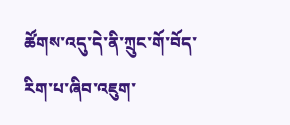ཚོགས་འདུ་དེ་ནི་ཀྲུང་གོ་བོད་རིག་པ་ཞིབ་འཇུག་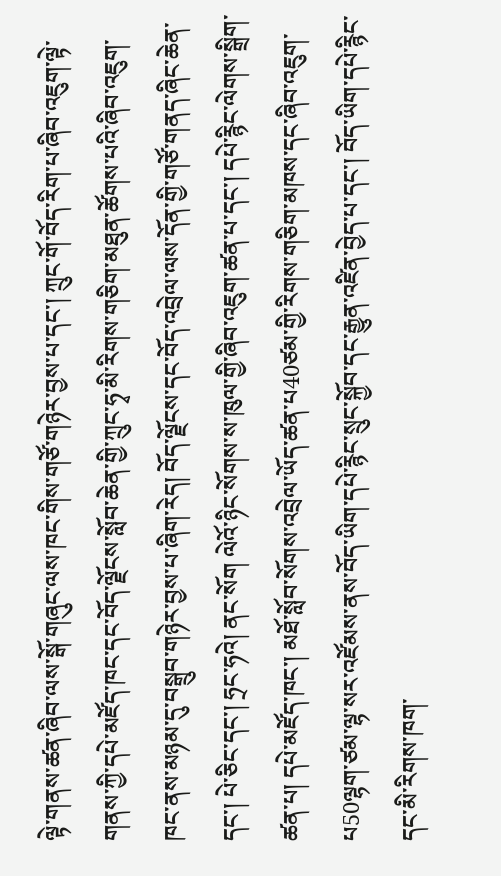ལྟེ་གནས་ཚན་ཞིབ་ལས་སྒོ་གཞུང་ལས་ཁང་གིས་གཙོ་གཉེར་བྱས་པ་དང་། ཀྲུང་གོ་བོད་རིག་པ་ཞིབ་འཇུག་ལྟེ་གནས་ཀྱི་དཔེ་མཛོད་ཁང་དང་བོད་ལྗོངས་སློབ་ཆེན་གྱི་ཀྲུང་ཧྭ་མི་རིགས་གཅིག་མཐུན་ཚོགས་པའི་ཞིབ་འཇུག་ཁང་ནས་མཉམ་དུ་བསྒྲུབ་གཉེར་བྱས་པ་ཞིག་རེད། བོད་ལྗོངས་དང་བོད་འབྲེལ་ལས་དོན་གྱི་གཙོ་གནད་ཞིང་ཆེན་དང་། པེ་ཅིང་དང་། ཧྲང་ཧའེ། ནང་སོག ལེའོ་ཉིང་སོགས་ས་ཁུལ་གྱི་ཞིབ་འཇུག་ཚན་པ་དང་། དཔེ་རྙིང་ལེགས་སྒྲིག་ཚན་པ། དཔེ་མཛོད་ཁང་། མཐོ་སློབ་སོགས་འབྲེལ་ཡོད་ཚན་པ40ཙམ་གྱི་རིགས་གཅིག་མཁས་དང་ཞིབ་འཇུག་པ50ལྷག་ཙམ་ལྷ་སར་འཛོམས་ནས་བོད་ཡིག་དཔེ་རྙིང་སྲུང་སྐྱོབ་དང་རྒྱུན་འཛིན་བྱེད་པ་དང་། བོད་ཡིག་དཔེ་རྙིང་དང་མི་རིགས་ཁག་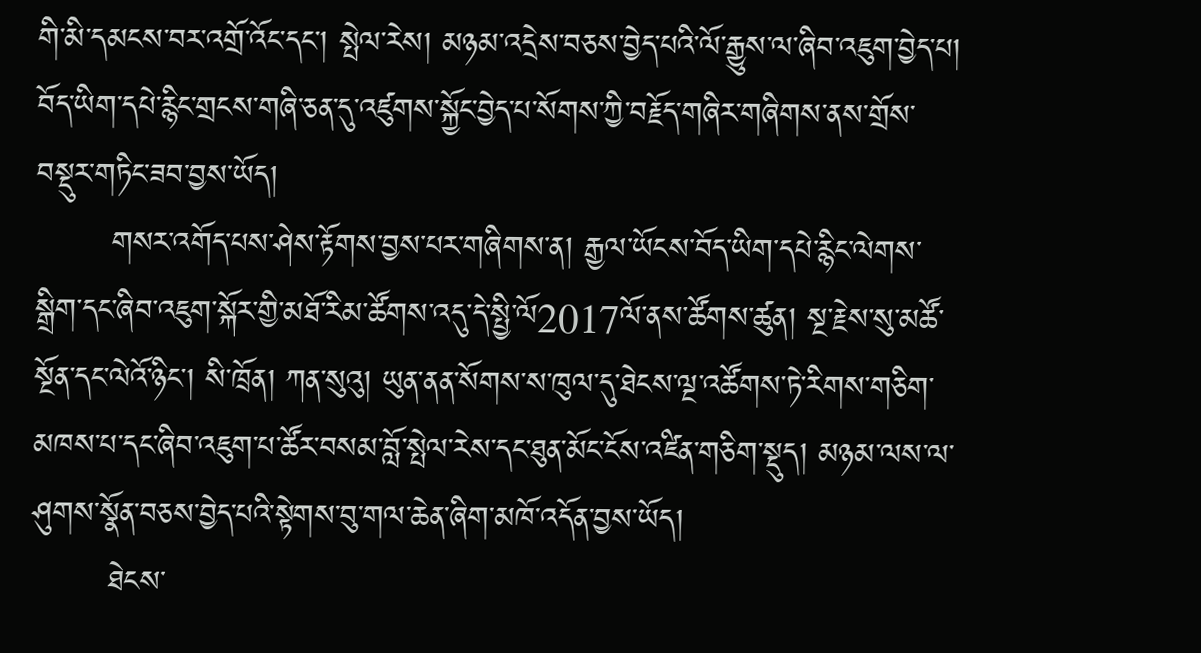གི་མི་དམངས་བར་འགྲོ་འོང་དང་། སྤེལ་རེས། མཉམ་འདྲེས་བཅས་བྱེད་པའི་ལོ་རྒྱུས་ལ་ཞིབ་འཇུག་བྱེད་པ། བོད་ཡིག་དཔེ་རྙིང་གྲངས་གཞི་ཅན་དུ་འཛུགས་སྐྱོང་བྱེད་པ་སོགས་ཀྱི་བརྗོད་གཞིར་གཞིགས་ནས་གྲོས་བསྡུར་གཏིང་ཟབ་བྱས་ཡོད།
       གསར་འགོད་པས་ཤེས་རྟོགས་བྱས་པར་གཞིགས་ན། རྒྱལ་ཡོངས་བོད་ཡིག་དཔེ་རྙིང་ལེགས་སྒྲིག་དང་ཞིབ་འཇུག་སྐོར་གྱི་མཐོ་རིམ་ཚོགས་འདུ་དེ་སྤྱི་ལོ2017ལོ་ནས་ཚོགས་ཚུན། སྔ་རྗེས་སུ་མཚོ་སྔོན་དང་ལེའོ་ཉིང་། སི་ཁྲོན། ཀན་སུའུ། ཡུན་ནན་སོགས་ས་ཁུལ་དུ་ཐེངས་ལྔ་འཚོགས་ཏེ་རིགས་གཅིག་མཁས་པ་དང་ཞིབ་འཇུག་པ་ཚོར་བསམ་བློ་སྤེལ་རེས་དང་ཐུན་མོང་ངོས་འཛིན་གཅིག་སྡུད། མཉམ་ལས་ལ་ཤུགས་སྣོན་བཅས་བྱེད་པའི་སྟེགས་བུ་གལ་ཆེན་ཞིག་མཁོ་འདོན་བྱས་ཡོད།
       ཐེངས་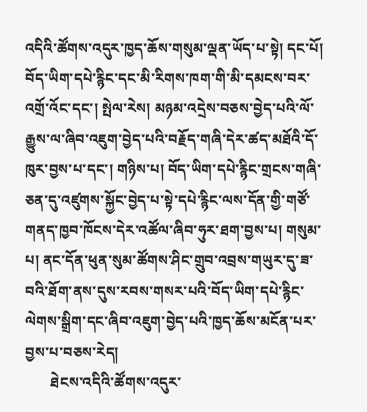འདིའི་ཚོགས་འདུར་ཁྱད་ཆོས་གསུམ་ལྡན་ཡོད་པ་སྟེ། དང་པོ། བོད་ཡིག་དཔེ་རྙིང་དང་མི་རིགས་ཁག་གི་མི་དམངས་བར་འགྲོ་འོང་དང་། སྤེལ་རེས། མཉམ་འདྲེས་བཅས་བྱེད་པའི་ལོ་རྒྱུས་ལ་ཞིབ་འཇུག་བྱེད་པའི་བརྗོད་གཞི་དེར་ཚད་མཐོའི་དོ་ཁུར་བྱས་པ་དང་། གཉིས་པ། བོད་ཡིག་དཔེ་རྙིང་གྲངས་གཞི་ཅན་དུ་འཛུགས་སྐྱོང་བྱེད་པ་སྟེ་དཔེ་རྙིང་ལས་དོན་གྱི་གཙོ་གནད་ཁྱབ་ཁོངས་དེར་འཚོལ་ཞིབ་ཧུར་ཐག་བྱས་པ། གསུམ་པ། ནང་དོན་ཕུན་སུམ་ཚོགས་ཤིང་གྲུབ་འབྲས་གཡུར་དུ་ཟ་བའི་ཐོག་ནས་དུས་རབས་གསར་པའི་བོད་ཡིག་དཔེ་རྙིང་ལེགས་སྒྲིག་དང་ཞིབ་འཇུག་བྱེད་པའི་ཁྱད་ཆོས་མངོན་པར་བྱས་པ་བཅས་རེད།
       ཐེངས་འདིའི་ཚོགས་འདུར་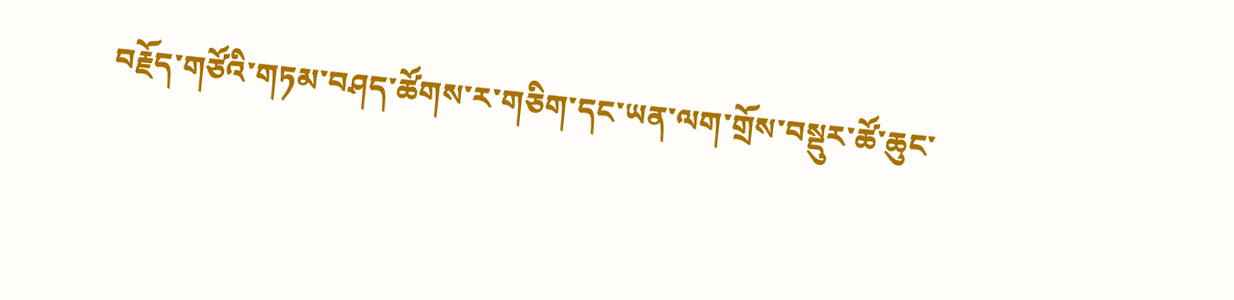བརྗོད་གཙོའི་གཏམ་བཤད་ཚོགས་ར་གཅིག་དང་ཡན་ལག་གྲོས་བསྡུར་ཚོ་ཆུང་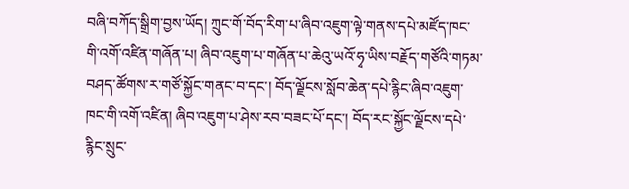བཞི་བཀོད་སྒྲིག་བྱས་ཡོད། ཀྲུང་གོ་བོད་རིག་པ་ཞིབ་འཇུག་ལྟེ་གནས་དཔེ་མཛོད་ཁང་གི་འགོ་འཛིན་གཞོན་པ། ཞིབ་འཇུག་པ་གཞོན་པ་ཆེའུ་ཡའོ་ཧྭ་ཡིས་བརྗོད་གཙོའི་གཏམ་བཤད་ཚོགས་ར་གཙོ་སྐྱོང་གནང་བ་དང་། བོད་ལྗོངས་སློབ་ཆེན་དཔེ་རྙིང་ཞིབ་འཇུག་ཁང་གི་འགོ་འཛིན། ཞིབ་འཇུག་པ་ཤེས་རབ་བཟང་པོ་དང་། བོད་རང་སྐྱོང་ལྗོངས་དཔེ་རྙིང་སྲུང་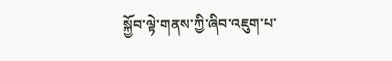སྐྱོབ་ལྟེ་གནས་ཀྱི་ཞིབ་འཇུག་པ་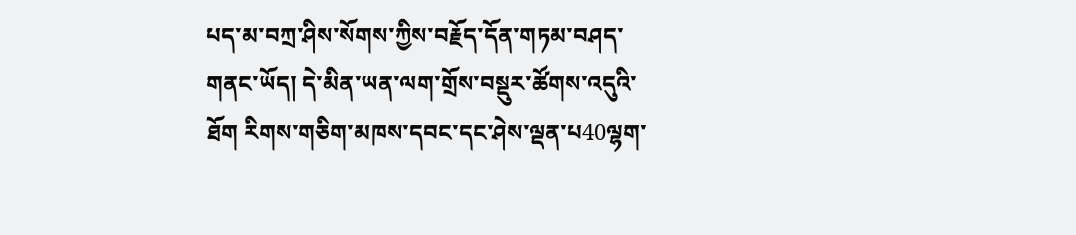པད་མ་བཀྲ་ཤིས་སོགས་ཀྱིས་བརྗོད་དོན་གཏམ་བཤད་གནང་ཡོད། དེ་མིན་ཡན་ལག་གྲོས་བསྡུར་ཚོགས་འདུའི་ཐོག རིགས་གཅིག་མཁས་དབང་དང་ཤེས་ལྡན་པ40ལྷག་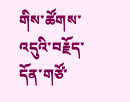གིས་ཚོགས་འདུའི་བརྗོད་དོན་གཙོ་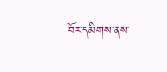བོར་དམིགས་ནས་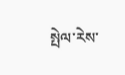སྤེལ་རེས་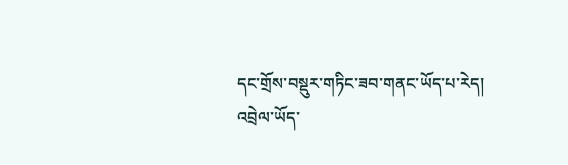དང་གྲོས་བསྡུར་གཏིང་ཟབ་གནང་ཡོད་པ་རེད།
འབྲེལ་ཡོད་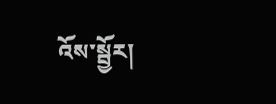འོས་སྦྱོར།